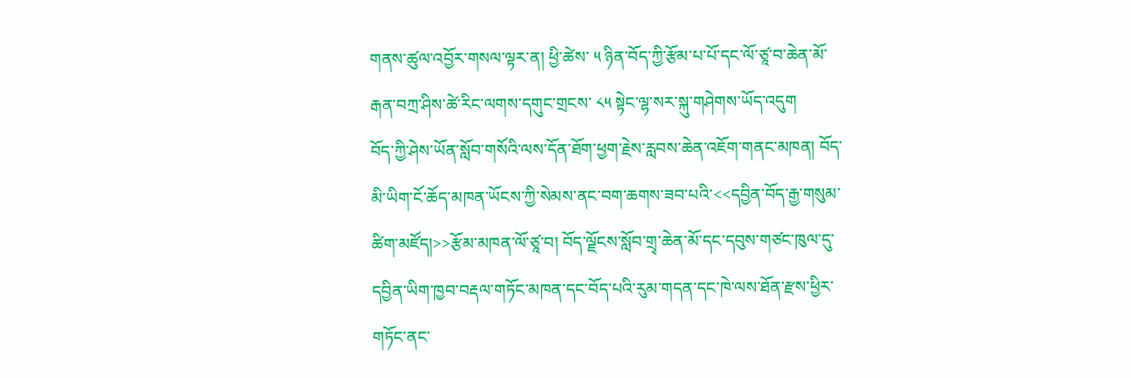གནས་ཚུལ་འབྱོར་གསལ་ལྟར་ན། ཕྱི་ཚེས་ ༥ ཉིན་བོད་ཀྱི་རྩོམ་པ་པོ་དང་ལོ་ཙཱ་བ་ཆེན་མོ་རྒན་བཀྲ་ཤིས་ཚེ་རིང་ལགས་དགུང་གྲངས་ ༨༥ སྟེང་ལྷ་སར་སྐུ་གཤེགས་ཡོད་འདུག
བོད་ཀྱི་ཤེས་ཡོན་སློབ་གསོའི་ལས་དོན་ཐོག་ཕྱག་རྗེས་རླབས་ཆེན་འཇོག་གནང་མཁན། བོད་མི་ཡིག་ངོ་ཆོད་མཁན་ཡོངས་ཀྱི་སེམས་ནང་བག་ཆགས་ཟབ་པའི་<<དབྱིན་བོད་རྒྱ་གསུམ་ཚིག་མཛོད།>>རྩོམ་མཁན་ལོ་ཙཱ་བ། བོད་ལྗོངས་སློབ་གྲྭ་ཆེན་མོ་དང་དབུས་གཙང་ཁུལ་དུ་དབྱིན་ཡིག་ཁྱབ་བརྡལ་གཏོང་མཁན་དང་བོད་པའི་རུམ་གདན་དང་ཁེ་ལས་ཐོན་རྫས་ཕྱིར་གཏོང་ནང་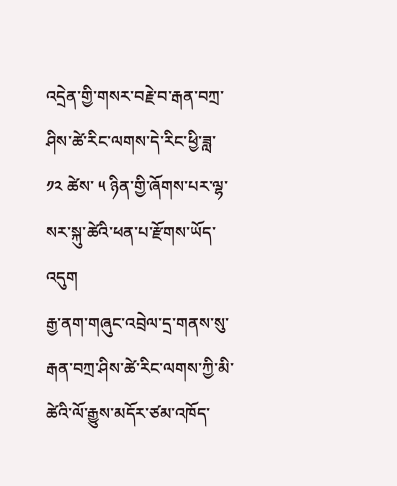འདྲེན་གྱི་གསར་བརྗེ་བ་རྒན་བཀྲ་ཤིས་ཚེ་རིང་ལགས་དེ་རིང་ཕྱི་ཟླ་ ༡༢ ཚེས་ ༥ ཉིན་གྱི་ཞོགས་པར་ལྷ་སར་སྐུ་ཚེའི་ཕན་པ་རྫོགས་ཡོད་འདུག
རྒྱ་ནག་གཞུང་འབྲེལ་དྲ་གནས་སུ་རྒན་བཀྲ་ཤིས་ཚེ་རིང་ལགས་ཀྱི་མི་ཚེའི་ལོ་རྒྱུས་མདོར་ཙམ་འཁོད་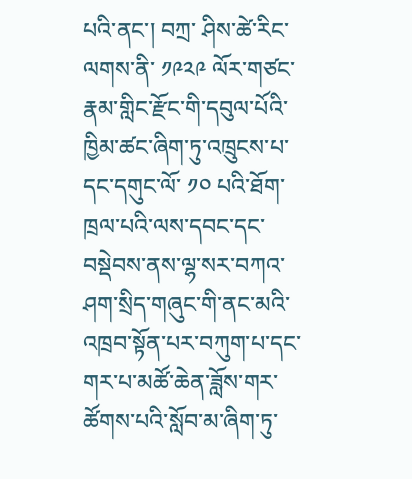པའི་ནང་། བཀྲ་ ཤིས་ཚེ་རིང་ལགས་ནི་ ༡༩༢༩ ལོར་གཙང་རྣམ་གླིང་རྫོང་གི་དབུལ་པོའི་ཁྱིམ་ཚང་ཞིག་ཏུ་འཁྲུངས་པ་དང་དགུང་ལོ་ ༡༠ པའི་ཐོག་ཁྲལ་པའི་ལས་དབང་དང་བསྡེབས་ནས་ལྷ་སར་བཀའ་ཤག་སྲིད་གཞུང་གི་ནང་མའི་འཁྲབ་སྟོན་པར་བཀུག་པ་དང་གར་པ་མཚོ་ཆེན་ཟློས་གར་ཚོགས་པའི་སློབ་མ་ཞིག་ཏུ་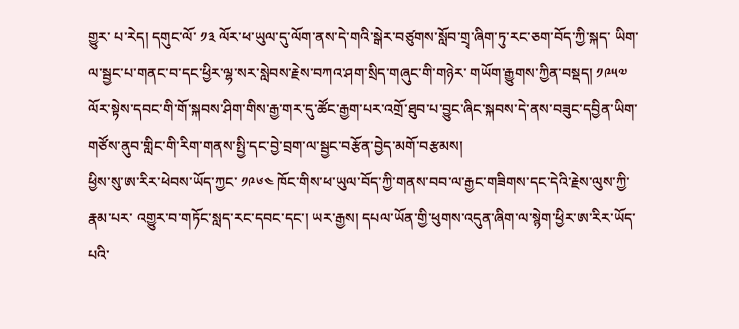གྱུར་ པ་རེད། དགུང་ལོ་ ༡༣ ལོར་ཕ་ཡུལ་དུ་ལོག་ནས་དེ་གའི་སྒེར་བཙུགས་སློབ་གྲྭ་ཞིག་ཏུ་རང་ཅག་བོད་ཀྱི་སྐད་ ཡིག་ལ་སྦྱང་པ་གནང་བ་དང་ཕྱིར་ལྷ་སར་སླེབས་རྗེས་བཀའ་ཤག་སྲིད་གཞུང་གི་གཉེར་ གཡོག་རྒྱུགས་ཀྱིན་བསྡད། ༡༩༥༧ ལོར་སྟེས་དབང་གི་གོ་སྐབས་ཤིག་གིས་རྒྱ་གར་དུ་ཚོང་རྒྱག་པར་འགྲོ་ཐུབ་པ་བྱུང་ཞིང་སྐབས་དེ་ནས་བཟུང་དབྱིན་ཡིག་གཙོས་ནུབ་གླིང་གི་རིག་གནས་སྤྱི་དང་བྱེ་བྲག་ལ་སྦྱང་བརྩོན་བྱེད་མགོ་བརྩམས།
ཕྱིས་སུ་ཨ་རིར་ཕེབས་ཡོད་ཀྱང་ ༡༩༦༤ ཁོང་གིས་ཕ་ཡུལ་བོད་ཀྱི་གནས་བབ་ལ་རྒྱང་གཟིགས་དང་དེའི་རྗེས་ལུས་ཀྱི་རྣམ་པར་ འགྱུར་བ་གཏོང་སླད་རང་དབང་དང་། ཡར་རྒྱས། དཔལ་ཡོན་གྱི་ཕུགས་འདུན་ཞིག་ལ་སྙེག་ཕྱིར་ཨ་རིར་ཡོད་པའི་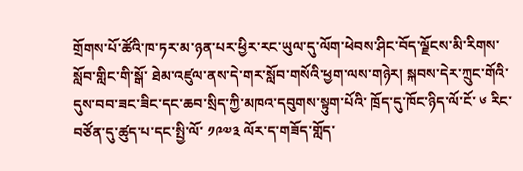གྲོགས་པོ་ཚོའི་ཁ་ཏར་མ་ཉན་པར་ཕྱིར་རང་ཡུལ་དུ་ལོག་ཕེབས་ཤིང་བོད་ལྗོངས་མི་རིགས་སློབ་གླིང་གི་སྒོ་ ཐེམ་འཛུལ་ནས་དེ་གར་སློབ་གསོའི་ཕྱག་ལས་གཉེར། སྐབས་དེར་ཀྲུང་གོའི་དུས་བབ་ཟང་ཟིང་དང་ཆབ་སྲིད་ཀྱི་མཁའ་དབུགས་སྟུག་པོའི་ ཁྲོད་དུ་ཁོང་ཉིད་ལོ་ངོ་ ༦ རིང་བཙོན་དུ་ཚུད་པ་དང་སྤྱི་ལོ་ ༡༩༧༣ ལོར་ད་གཟོད་གློད་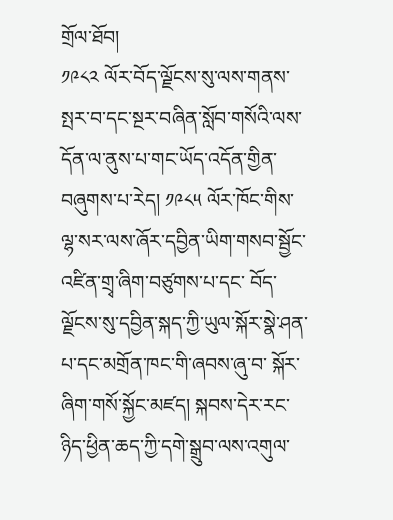གྲོལ་ཐོབ།
༡༩༨༢ ལོར་བོད་ལྗོངས་སུ་ལས་གནས་སྤར་བ་དང་སྔར་བཞིན་སློབ་གསོའི་ལས་དོན་ལ་ནུས་པ་གང་ཡོད་འདོན་གྱིན་བཞུགས་པ་རེད། ༡༩༨༥ ལོར་ཁོང་གིས་ལྷ་སར་ལས་ཞོར་དབྱིན་ཡིག་གསབ་སྦྱོང་འཛིན་གྲྭ་ཞིག་བཙུགས་པ་དང་ བོད་ལྗོངས་སུ་དབྱིན་སྐད་ཀྱི་ཡུལ་སྐོར་སྣེ་ཤན་པ་དང་མགྲོན་ཁང་གི་ཞབས་ཞུ་བ་ སྐོར་ཞིག་གསོ་སྐྱོང་མཛད། སྐབས་དེར་རང་ཉིད་ཕྱིན་ཆད་ཀྱི་དགེ་སྒྲུབ་ལས་འགུལ་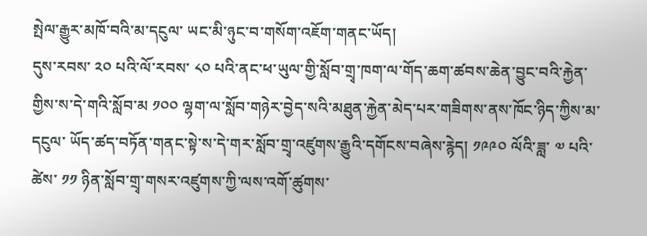སྤེལ་རྒྱུར་མཁོ་བའི་མ་དངུལ་ ཡང་མི་ཉུང་བ་གསོག་འཇོག་གནང་ཡོད།
དུས་རབས་ ༢༠ པའི་ལོ་རབས་ ༨༠ པའི་ནང་ཕ་ཡུལ་གྱི་སློབ་གྲྭ་ཁག་ལ་གོད་ཆག་ཚབས་ཆེན་བྱུང་བའི་རྐྱེན་གྱིས་ས་དེ་གའི་སློབ་མ ༡༠༠ ལྷག་ལ་སློབ་གཉེར་བྱེད་སའི་མཐུན་རྐྱེན་མེད་པར་གཟིགས་ནས་ཁོང་ཉིད་ཀྱིས་མ་དངུལ་ ཡོད་ཚད་བཏོན་གནང་སྟེ་ས་དེ་གར་སློབ་གྲྭ་འཛུགས་རྒྱུའི་དགོངས་བཞེས་རྙེད། ༡༩༩༠ ལོའི་ཟླ་ ༧ པའི་ཚེས་ ༡༡ ཉིན་སློབ་གྲྭ་གསར་འཛུགས་ཀྱི་ལས་འགོ་ཚུགས་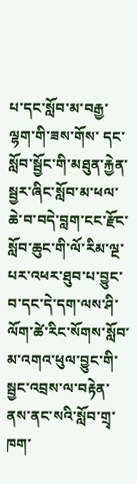པ་དང་སློབ་མ་བརྒྱ་ལྷག་གི་ཟས་གོས་ དང་སློབ་སྦྱོང་གི་མཐུན་རྐྱེན་སྦྱར་ཞིང་སློབ་མ་ཕལ་ཆེ་བ་བདེ་བླག་ངང་རྫོང་ སློབ་ཆུང་གི་ལོ་རིམ་ལྔ་པར་འཕར་ཐུབ་པ་བྱུང་བ་དང་དེ་དག་ལས་ཤི་ལོག་ཚེ་རིང་སོགས་སློབ་མ་འགའ་ཕུལ་བྱུང་གི་སྦྱང་འབྲས་ལ་བརྟེན་ནས་ནང་སའི་སློབ་གྲྭ་ཁག་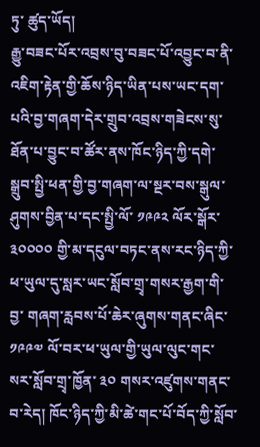ཏུ་ ཚུད་ཡོད།
རྒྱུ་བཟང་པོར་འབྲས་བུ་བཟང་པོ་འབྱུང་བ་ནི་འཇིག་རྟེན་གྱི་ཆོས་ཉིད་ཡིན་པས་ཡང་དག་ པའི་བྱ་གཞག་དེར་གྲུབ་འབྲས་གཟེངས་སུ་ཐོན་པ་བྱུང་བ་ཚོར་ནས་ཁོང་ཉིད་ཀྱི་དགེ་ སྒྲུབ་སྤྱི་ཕན་གྱི་བྱ་གཞག་ལ་སྔར་བས་སྒུལ་ཤུགས་བྱིན་པ་དང་སྤྱི་ལོ་ ༡༩༩༢ ལོར་སྒོར་ ༣༠༠༠༠ གྱི་མ་དངུལ་བཏང་ནས་རང་ཉིད་ཀྱི་ཕ་ཡུལ་དུ་སླར་ཡང་སློབ་གྲྭ་གསར་རྒྱག་གི་བྱ་ གཞག་རླབས་པོ་ཆེར་ཞུགས་གནང་ཞིང་ ༡༩༩༧ ལོ་བར་ཕ་ཡུལ་གྱི་ཡུལ་ལུང་གང་སར་སློབ་གྲྭ་ཁྱོན་ ༣༠ གསར་འཛུགས་གནང་བ་རེད། ཁོང་ཉིད་ཀྱི་མི་ཚེ་གང་པོ་བོད་ཀྱི་སློབ་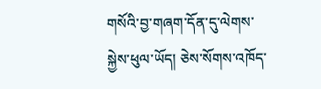གསོའི་བྱ་གཞག་དོན་དུ་ལེགས་སྐྱེས་ཕུལ་ཡོད། ཅེས་སོགས་འཁོད་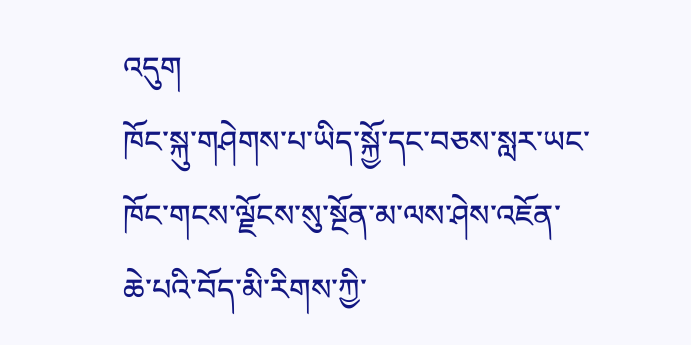འདུག
ཁོང་སྐུ་གཤེགས་པ་ཡིད་སྐྱོ་དང་བཅས་སླར་ཡང་
ཁོང་གངས་ལྗོངས་སུ་སྔོན་མ་ལས་ཤེས་འཇོན་
ཆེ་པའི་བོད་མི་རིགས་ཀྱི་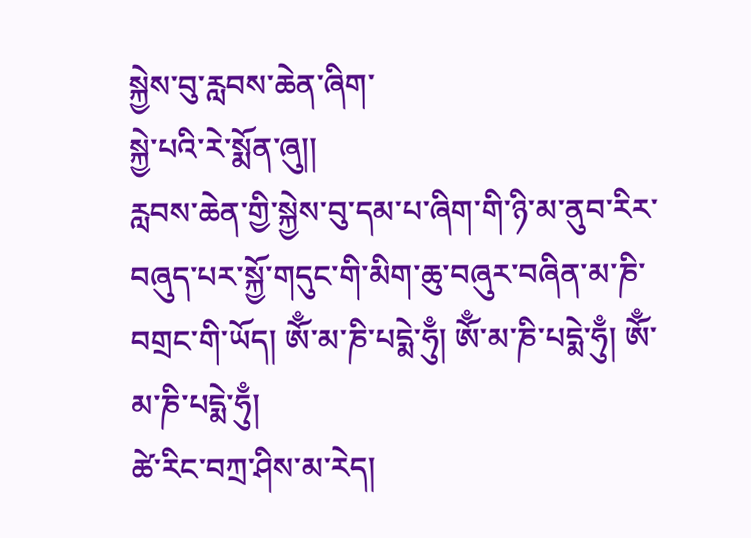སྐྱེས་བུ་རླབས་ཆེན་ཞིག་
སྐྱེ་པའི་རེ་སྨོན་ཞུ།།
རླབས་ཆེན་གྱི་སྐྱེས་བུ་དམ་པ་ཞིག་གི་ཉི་མ་ནུབ་རིར་བཞུད་པར་སྐྱོ་གདུང་གི་མིག་ཆུ་བཞུར་བཞིན་མ་ཎི་བགྲང་གི་ཡོད། ཨོྃ་མ་ཎི་པདྨེ་ཧུྃ། ཨོྃ་མ་ཎི་པདྨེ་ཧུྃ། ཨོྃ་མ་ཎི་པདྨེ་ཧུྃ།
ཚེ་རིང་བཀྲ་ཤིས་མ་རེད།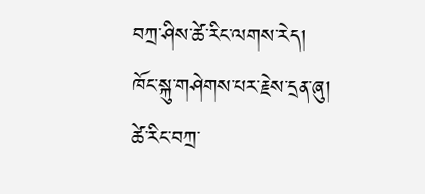བཀྲ་ཤིས་ཚེ་རིང་ལགས་རེད།
ཁོང་སྐུ་གཤེགས་པར་རྗེས་དྲན་ཞུ།
ཚེ་རིང་བཀྲ་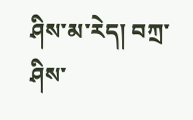ཤིས་མ་རེད། བཀྲ་ཤིས་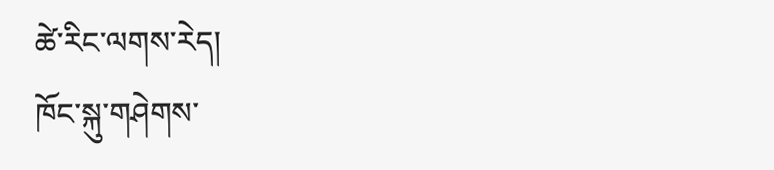ཚེ་རིང་ལགས་རེད།
ཁོང་སྐུ་གཤེགས་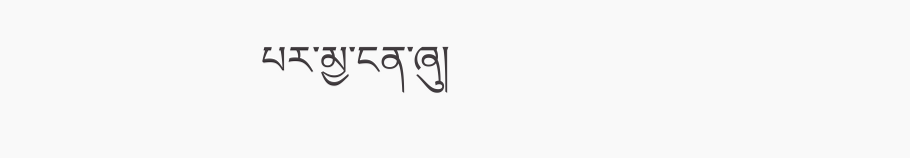པར་མྱ་ངན་ཞུ།